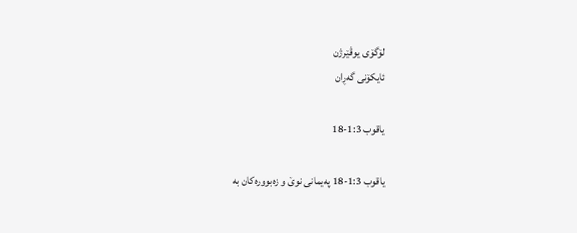لۆگۆی یوڤێرژن
ئایکۆنی گەڕان

یاقوب 1:3-18

یاقوب 1:3-18 پەیمانی نوێ و زەبوورەکان بە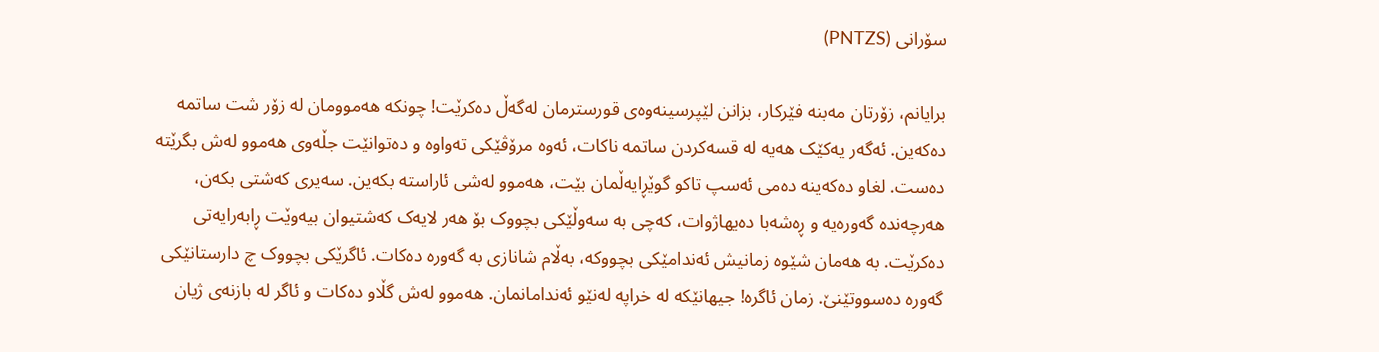سۆرانی (PNTZS)

برایانم، زۆرتان مه‌بنه‌ فێركار، بزانن لێپرسینه‌وه‌ی قورسترمان له‌گه‌ڵ ده‌كرێت! چونكه‌ هه‌موومان له‌ زۆر شت ساتمه‌ ده‌كه‌ین. ئه‌گه‌ر یه‌كێک هه‌یه‌ له‌ قسه‌كردن ساتمه‌ ناكات، ئه‌وه‌ مرۆڤێكی ته‌واوه‌ و ده‌توانێت جڵه‌وی هه‌موو له‌ش بگرێته‌ ده‌ست. لغاو ده‌كه‌ینه‌ ده‌می ئه‌سپ تاكو گوێڕایه‌ڵمان بێت، هه‌موو له‌شی ئاراسته‌ بكه‌ین. سه‌یری كه‌شتی بكه‌ن، هه‌رچه‌نده‌ گه‌وره‌یه‌ و ڕه‌شه‌با ده‌یهاژوات، كه‌چی به‌ سه‌وڵێكی بچووک بۆ هه‌ر لایه‌ک كه‌شتیوان بیه‌وێت ڕابه‌رایه‌تی ده‌كرێت. به‌ هه‌مان شێوه‌ زمانیش ئه‌ندامێكی بچووكه‌، به‌ڵام شانازی به‌ گه‌وره‌ ده‌كات. ئاگرێكی بچووک چ دارستانێكی گه‌وره‌ ده‌سووتێنێ. زمان ئاگره‌! جیهانێكه‌ له‌ خراپه‌ له‌نێو ئه‌ندامانمان. هه‌موو له‌ش گڵاو ده‌كات و ئاگر له‌ بازنه‌ی ژیان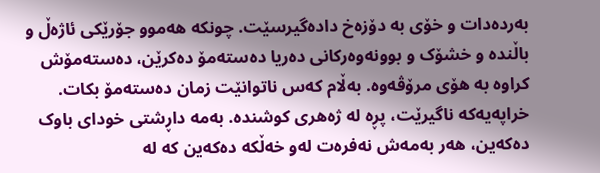به‌رده‌دات و خۆی به‌ دۆزه‌خ داده‌گیرسێت‌. چونكه‌ هه‌موو جۆرێكی ئاژه‌ڵ و باڵنده‌ و خشۆک و بوونه‌وه‌ركانی ده‌ریا ده‌سته‌مۆ ده‌كرێن، ده‌سته‌مۆش كراوه‌ به‌ هۆی مرۆڤه‌وه‌‌. به‌ڵام كه‌س ناتوانێت زمان ده‌سته‌مۆ بكات. خراپه‌یه‌كه‌ ناگیرێت، پڕه‌ له‌ ژه‌هری كوشنده‌. به‌مه‌ داڕشتی خودای باوک ده‌كه‌ین، هه‌ر به‌مه‌ش نه‌فره‌ت له‌و خه‌ڵكه‌ ده‌كه‌ین كه‌ له‌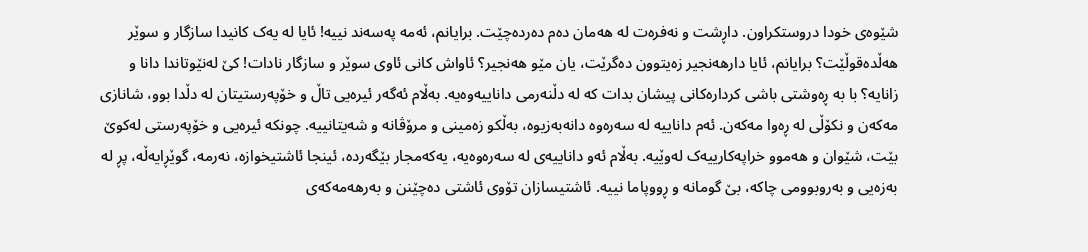شێوه‌ی خودا دروستكراون. داڕشت و نه‌فره‌ت له‌ هه‌مان ده‌م ده‌رده‌چێت. برایانم، ئه‌مه‌ په‌سه‌ند نییه‌! ئایا له‌ یه‌ک كانیدا سازگار و سوێر هه‌ڵده‌قوڵێت؟ برایانم، ئایا دارهه‌نجیر زه‌یتوون ده‌گرێت، یان مێو هه‌نجیر؟ ئاواش كانی ئاوی سوێر و سازگار نادات! كێ له‌نێوتاندا دانا و زانایه‌؟ با به‌ ڕه‌وشتی باشی كرداره‌كانی پیشان بدات كه‌ له‌ دڵنه‌رمی داناییه‌وه‌یه‌. به‌ڵام ئه‌گه‌ر ئیره‌یی تاڵ و خۆپه‌رستیتان له‌ دڵدا بوو، شانازی مه‌كه‌ن و نكۆڵی له‌ ڕه‌وا مه‌كه‌ن. ئه‌م داناییه‌ له‌ سه‌ره‌وه‌ دانه‌به‌زیوه‌، به‌ڵكو زه‌مینی و مرۆڤانه‌ و شه‌یتانییه‌. چونكه‌ ئیره‌یی و خۆپه‌رستی له‌كوێ بێت، شێوان و هه‌موو خراپه‌كارییه‌ک له‌وێیه‌. به‌ڵام ئه‌و داناییه‌ی له‌ سه‌ره‌وه‌یه‌، یه‌كه‌مجار بێگه‌رده‌، ئینجا ئاشتیخوازه‌، نه‌رمه‌، گوێڕایه‌ڵه‌، پڕ له‌ به‌زه‌یی و به‌روبوومی چاكه‌، بێ گومانه‌ و ڕووپاما نییه‌. ئاشتیسازان تۆوی ئاشتی ده‌چێنن و به‌رهه‌مه‌كه‌ی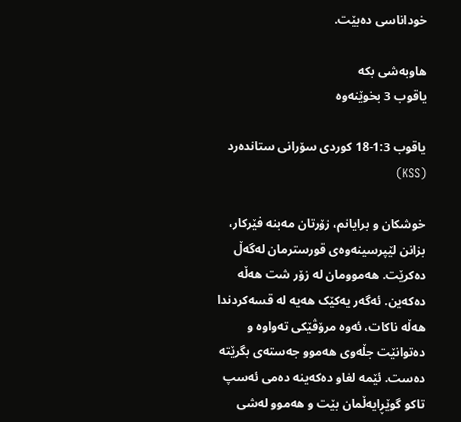خوداناسی ده‌بێت.

هاوبەشی بکە
یاقوب 3 بخوێنەوە

یاقوب 1:3-18 كوردی سۆرانی ستانده‌رد (KSS)

خوشکان و برایانم، زۆرتان مەبنە فێرکار، بزانن لێپرسینەوەی قورسترمان لەگەڵ دەکرێت. هەموومان لە زۆر شت هەڵە دەکەین. ئەگەر یەکێک هەیە لە قسەکردندا هەڵە ناکات، ئەوە مرۆڤێکی تەواوە و دەتوانێت جڵەوی هەموو جەستەی بگرێتە دەست. ئێمە لغاو دەکەینە دەمی ئەسپ تاکو گوێڕایەڵمان بێت و هەموو لەشی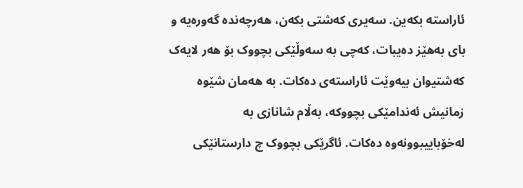ئاراستە بکەین. سەیری کەشتی بکەن، هەرچەندە گەورەیە و بای بەهێز دەیبات، کەچی بە سەوڵێکی بچووک بۆ هەر لایەک کەشتیوان بیەوێت ئاراستەی دەکات. بە هەمان شێوە زمانیش ئەندامێکی بچووکە، بەڵام شانازی بە لەخۆباییبوونەوە دەکات. ئاگرێکی بچووک چ دارستانێکی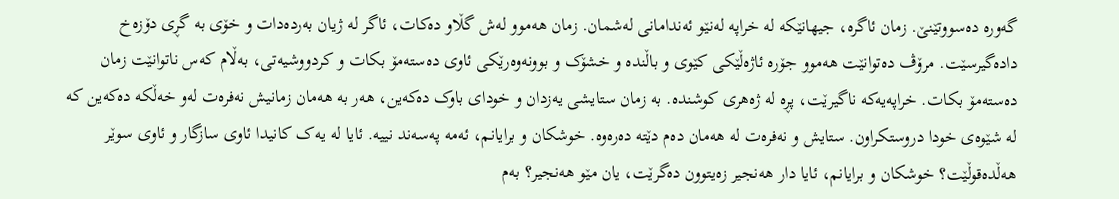گەورە دەسووتێنێ. زمان ئاگرە، جیهانێکە لە خراپە لەنێو ئەندامانی لەشمان. زمان هەموو لەش گڵاو دەکات، ئاگر لە ژیان بەردەدات و خۆی بە گڕی دۆزەخ دادەگیرسێت. مرۆڤ دەتوانێت هەموو جۆرە ئاژەڵێکی کێوی و باڵندە و خشۆک و بوونەوەرێکی ئاوی دەستەمۆ بکات و کردووشیەتی، بەڵام کەس ناتوانێت زمان دەستەمۆ بکات. خراپەیەکە ناگیرێت، پڕە لە ژەهری کوشندە. بە زمان ستایشی یەزدان و خودای باوک دەکەین، هەر بە هەمان زمانیش نەفرەت لەو خەڵکە دەکەین کە لە شێوەی خودا دروستکراون. ستایش و نەفرەت لە هەمان دەم دێتە دەرەوە. خوشکان و برایانم، ئەمە پەسەند نییە. ئایا لە یەک کانیدا ئاوی سازگار و ئاوی سوێر هەڵدەقوڵێت؟ خوشکان و برایانم، ئایا دار هەنجیر زەیتوون دەگرێت، یان مێو هەنجیر؟ بەم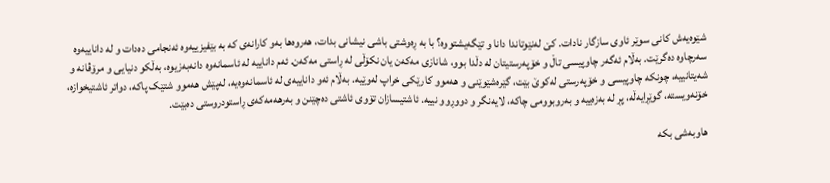شێوەیەش کانی سوێر ئاوی سازگار نادات. کێ لەنێوتاندا دانا و تێگەیشتووە؟ با بە ڕەوشتی باشی نیشانی بدات، هەروەها بەو کارانەی کە بە بێفیزییەوە ئەنجامی دەدات و لە داناییەوە سەرچاوە دەگرێت. بەڵام ئەگەر چاوپیسی تاڵ و خۆپەرستیتان لە دڵدا بوو، شانازی مەکەن یان نکۆڵی لە ڕاستی مەکەن. ئەم داناییە لە ئاسمانەوە دانەبەزیوە، بەڵکو دنیایی و مرۆڤانە و شەیتانییە، چونکە چاوپیسی و خۆپەرستی لەکوێ بێت، گێرەشێوێنی و هەموو کارێکی خراپ لەوێیە. بەڵام ئەو داناییەی لە ئاسمانەوەیە، لەپێش هەموو شتێک پاکە، دواتر ئاشتیخوازە، خۆنەویستە، گوێڕایەڵە، پڕ لە بەزەییە و بەروبوومی چاکە، لایەنگر و دووڕوو نییە. ئاشتیسازان تۆوی ئاشتی دەچێنن و بەرهەمەکەی ڕاستودروستی دەبێت.

هاوبەشی بکە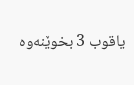یاقوب 3 بخوێنەوە